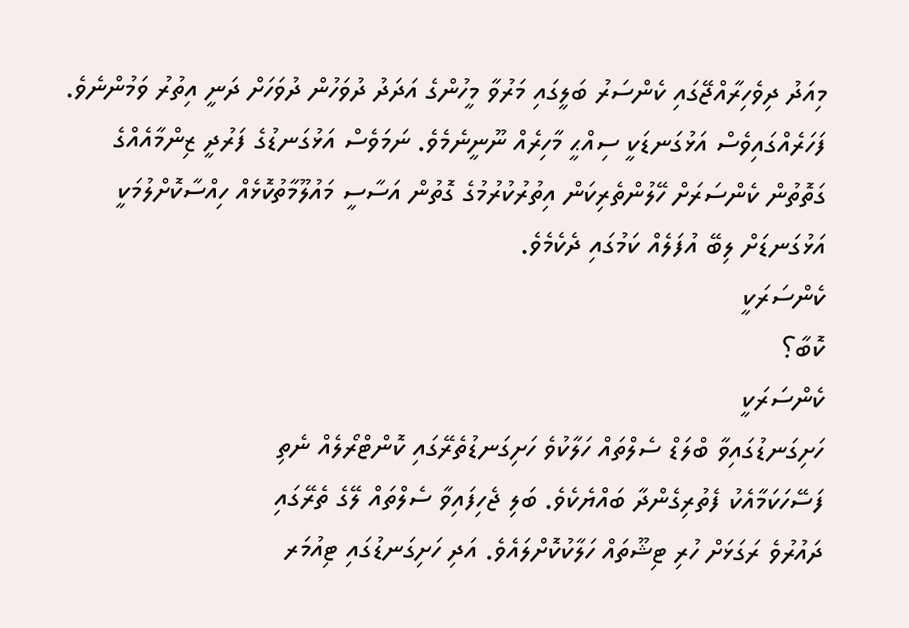މިއަދު ދިވެހިރާއްޖޭގައި ކެންސަރު ބަލީގައި މަރުވާ މީހުންގެ އަދަދު ދުވަހުން ދުވަހަށް ދަނީ އިތުރު ވަމުންނެވެ. ފަހަރެއްގައިވެސް އަޅުގަނޑަކީ ސިއްޙީ މާހިރެއް ނޫނީނެމެވެ. ނަމަވެސް އަޅުގަނޑުގެ ފަރުދީ ޒިންމާއެއްގެ ގަތޮތުން ކެންސަރަށް ހޭލުންތެރިކަން އިތުރުކުރުމުގެ ގޮތުން އަސާސީ މައުލޫމާތުކޮޅެއް ހިއްސާކޮށްލުމަކީ އަޅުގަނޑަށް ލިބޭ އުފަލެއް ކަމުގައި ދެކެމެވެ.
ކެންސަރަކީ
ކޮބާ؟
ކެންސަރަކީ
ހަށިގަނޑުގައިވާ ބްލަޑް ސެލްތައް ހަލާކުވެ ހަށިގަނޑުތެރޭގައި ކޮންޓްރޯލެއް ނެތި
ފަސޭހަކަމާއެކު ފެތުރިގެންދާ ބައްޔެކެވެ. ބަލި ޖެހިފައިވާ ސެލްތައް ލޭގެ ތެރޭގައި
ދައުރުވެ ރަގަޅަށް ހުރި ޓިޝޫތައް ހަލާކުކޮށްލައެވެ. އަދި ހަށިގަނޑުގައި ޓިއުމަރ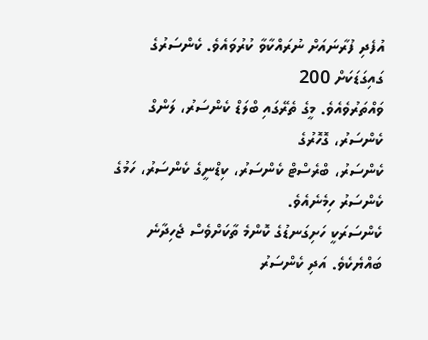އުފެދި ފުރާނައަށް ނުރައްކާވާ ކުރުވައެވެ. ކެންސަރުގެ ގައިގަޑަކަށް 200
ވައްތަރުވެއެވެ. މީގެ ތެރޭގައި ބްލަޑް ކެންސަރު، ލަންގް ކެންސަރު، ގޮހޮރުގެ
ކެންސަރު، ބްރެސްޓް ކެންސަރު، ކިޑްނީގެ ކެންސަރު، ހަމުގެ ކެންސަރު ހިމެނެއެވެ.
ކެންސަރަކީ ހަށިގަނޑުގެ ކޮންމެ ތާކަށްވެސް ޖެހިދާނެ ބައްޔެކެވެ. އަދި ކެންސަރު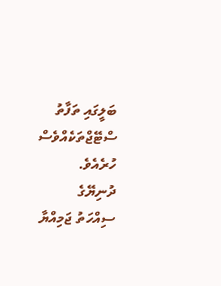ބަލީގައި ތަފާތު ސްޓޭޖްތަކެއްވެސް ހުރެއެވެ.
ދުނިޔޭގެ
ސިއްހަތު ޖަމިއްޔާ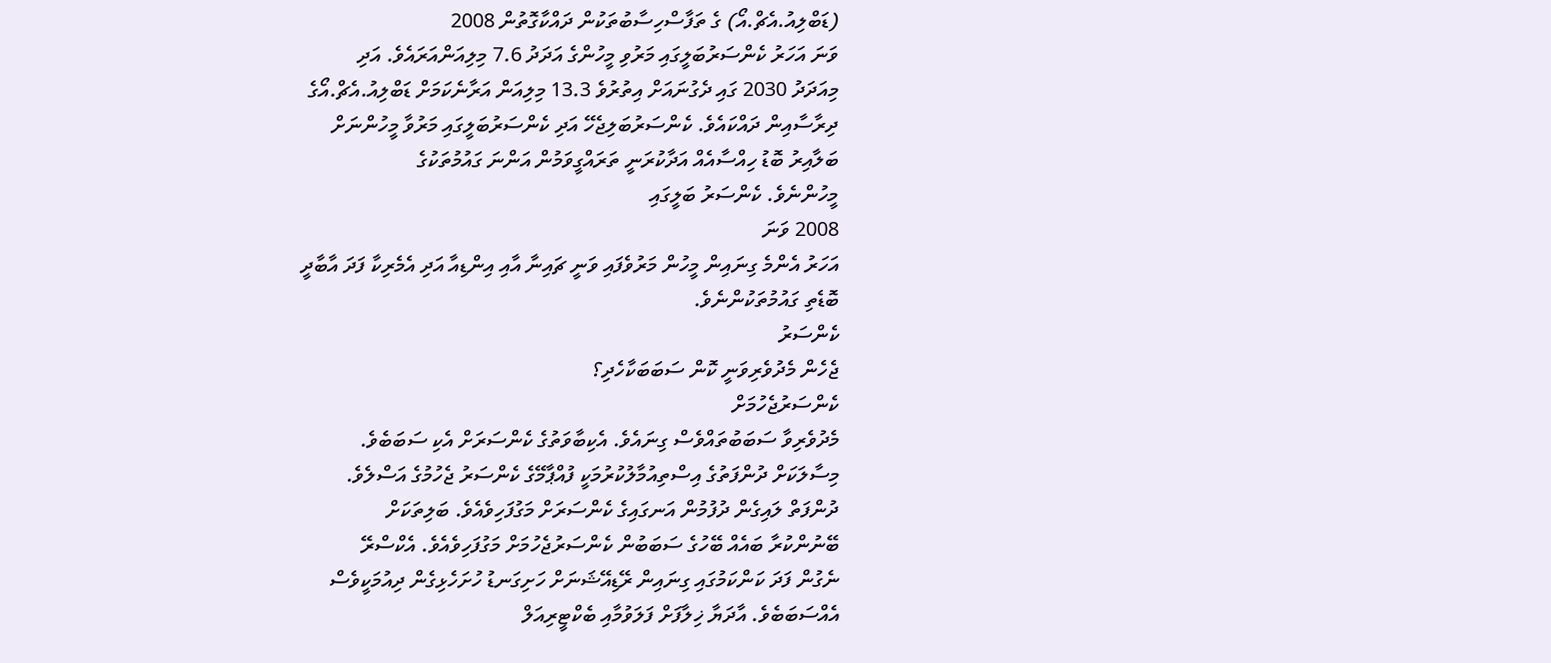(ޑަބްލިއު.އެޗް.އޯ) ގެ ތަފާސްހިސާބުތަކުން ދައްކާގޮތުން 2008
ވަނަ އަހަރު ކެންސަރުބަލީގައި މަރުވި މީހުންގެ އަދަދު 7.6 މިލިއަންއަރައެވެ. އަދި
މިއަދަދު 2030 ގައި ދެގުނައަށް އިތުރުވެ 13.3 މިލިއަން އަރާނެކަމަށް ޑަބްލިއު.އެޗް.އޯގެ
ދިރާސާއިން ދައްކައެވެ. ކެންސަރުބަލިޖެހޭ އަދި ކެންސަރުބަލީގައި މަރުވާ މީހުންނަށް
ބަލާއިރު ބޮޑު ހިއްސާއެއް އަދާކުރަނީ ތަރައްގީވަމުން އަންނަ ގައުމުތަކުގެ
މީހުންނެވެ. ކެންސަރު ބަލީގައި
2008 ވަނަ
އަހަރު އެންމެ ގިނައިން މީހުން މަރުވެފައި ވަނީ ޗައިނާ އާއި އިންޑިއާ އަދި އެމެރިކާ ފަދަ އާބާދީ
ބޮޑެތި ގައުމުތަކުންނެވެ.
ކެންސަރު
ޖެހެން މެދުވެރިވަނީ ކޮން ސަބަބަކާހެދި؟
ކެންސަރުޖެހުމަށް
މެދުވެރިވާ ސަބަބުތައްވެސް ގިނައެވެ. އެކިބާވަތުގެ ކެންސަރަށް އެކި ސަބަބެވެ.
މިސާލަކަށް ދުންފަތުގެ އިސްތިއުމާލުކުރުމަކީ ފުއްޕާމޭގެ ކެންސަރު ޖެހުމުގެ އަސްލެވެ.
ދުންފަތް ލައިގެން ދުފުމުން އަނގައިގެ ކެންސަރަށް މަގުފަހިވެއެވެ. ބަލިތަކަށް
ބޭނުންކުރާ ބައެއް ބޭހުގެ ސަބަބުން ކެންސަރުޖެހުމަށް މަގުފަހިވެއެވެ. އެކްސްރޭ
ނެގުން ފަދަ ކަންކަމުގައި ގިނައިން ރޭޑިއޭޝަނަށް ހަށިގަނޑު ހުށަހެޅިގެން ދިއުމަކީވެސް
އެއްސަބަބެވެ. އާދަޔާ ޚިލާފަށް ފަލަވުމާއި ބެކްޓީރިއަލް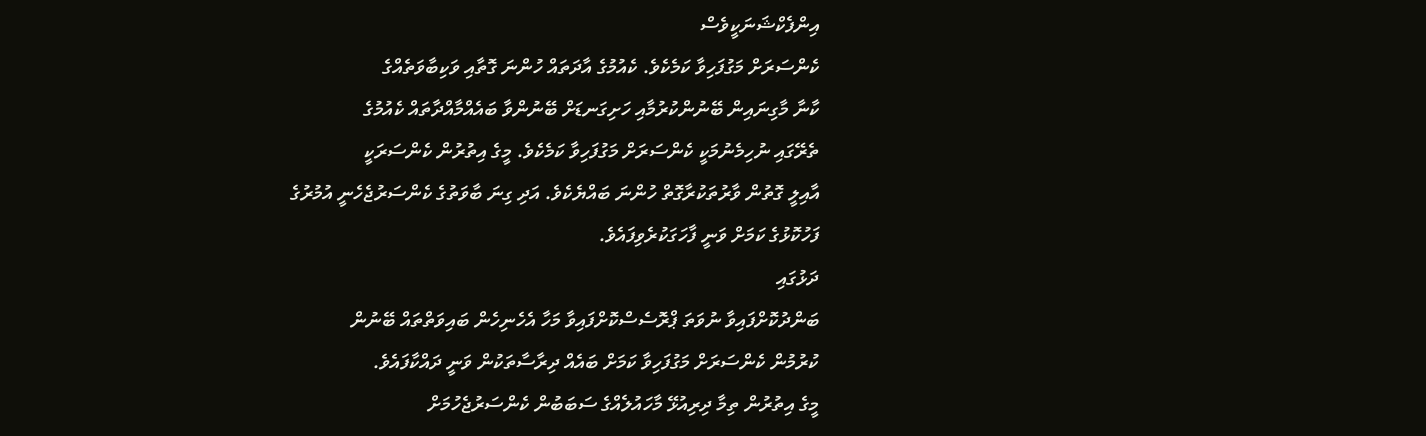އިންފެކްޝަނަކީވެސް
ކެންސަރަށް މަގުފަހިވާ ކަމެކެވެ. ކެއުމުގެ އާދަތައް ހުންނަ ގޮތާއި ވަކިބާވަތެއްގެ
ކާނާ މާގިނައިން ބޭނުންކުރުމާއި ހަށިގަނޑަށް ބޭނުންވާ ބައެއްމާއްދާތައް ކެއުމުގެ
ތެރޭގައި ނުހިމެނުމަކީ ކެންސަރަށް މަގުފަހިވާ ކަމެކެވެ. މީގެ އިތުރުން ކެންސަރަކީ
އާއިލީ ގޮތުން ވާރުތަކުރާގޮތް ހުންނަ ބައްޔެކެވެ. އަދި ގިނަ ބާވަތުގެ ކެންސަރުޖެހެނީ އުމުރުގެ
ފަހުކޮޅުގެ ކަމަށް ވަނީ ފާހަގަކުރެވިފައެވެ.
ދަޅުގައި
ބަންދުކޮށްފައިވާ ނުވަތަ ޕްރޮސެސްކޮށްފައިވާ މަހާ އެހެނިހެން ބައިވަތްތައް ބޭނުން
ކުރުމުން ކެންސަރަށް މަގުފަހިވާ ކަމަށް ބައެއް ދިރާސާތަކުން ވަނީ ދައްކާފައެވެ.
މީގެ އިތުރުން ތިމާ ދިރިއުޅޭ މާހައުލެއްގެ ސަބަބުން ކެންސަރުޖެހުމަށް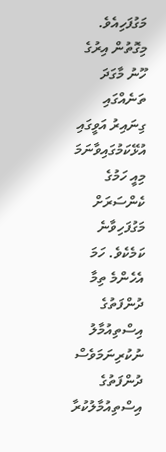މަގުފަހިއެވެ.
މިގޮތުން އިރުގެ ހޫނު މާގަދަ ތަނެއްގައި
ގިނައިރު އަވީގައި އުޅޭކަމުގައިވާނަމަ މިއީ ހަމުގެ ކެންސަރަށް މަގުފަހިވާނެ
ކަމެކެވެ. ހަމަ އެހެންމެ ތިމާ ދުންފަތުގެ އިސްތިއުމާލު ނުކުރިނަމަވެސް ދުންފަތުގެ
އިސްތިއުމާލުކުރާ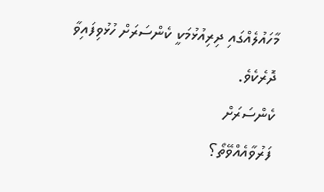މާހައުލެއްގައި ދިރިއުޅުމަކީ ކެންސަރަށް ހުޅުވިފައިވާ ދޮރެކެވެ.
ކެންސަރަށް
ފަރުވާއެއްވޭތޯ؟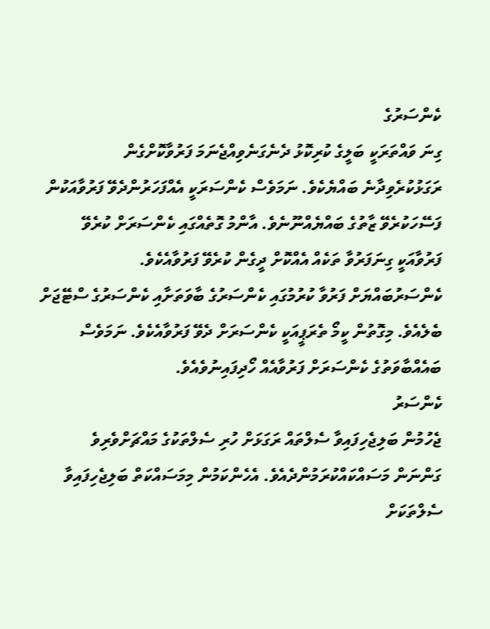ކެންސަރުގެ
ގިނަ ވައްތަރަކީ ބަލީގެ ކުރިކޮޅު ދެނެގަނެވިއްޖެނަމަ ފަރުވާކޮށްގެން
ރަގަޅުކުރެވިދާނެ ބައްޔެކެވެ. ނަމަވެސް ކެންސަރަކީ އެއްފަހަރުންދެވޭ ފަރުވާއަކުން
ފަސޭހަކުރެވޭ ޒާތުގެ ބައްޔެއްނޫނެވެ. އާންމު ގޮތެއްގައި ކެންސަރަށް ކުރެވޭ
ފަރުވާއަކީ ގިނަފަރުވާ ތަކެއް އެއްކޮށް ދީގެން ކުރެވޭ ފަރުވާއެކެވެ.
ކެންސަރުބައްޔަށް ފަރުވާ ކުރުމުގައި ކެންސަރުގެ ބާވަތަށާއި ކެންސަރުގެ ސްޓޭޖަށް
ބެލެއެވެ. މިގޮތުން ކީމޯ ތެރަޕީއަކީ ކެންސަރަށް ދެވޭ ފަރުވާއެކެވެ. ނަމަވެސް
ބައެއްބާވަތުގެ ކެންސަރަށް ފަރުވާއެއް ހޯދިފައިނުވެއެވެ.
ކެންސަރު
ޖެހުމުން ބަލިޖެހިފައިވާ ސެލްތައް ރަގަޅަށް ހުރި ސެލްތަކުގެ މައްޗަށްވެރިވެ
ގަންނަން މަސައްކައްކުރަމުންދެއެވެ. އެހެންކަމުން މިމަސައްކަތް ބަލިޖެހިފައިވާ
ސެލްތަކަށް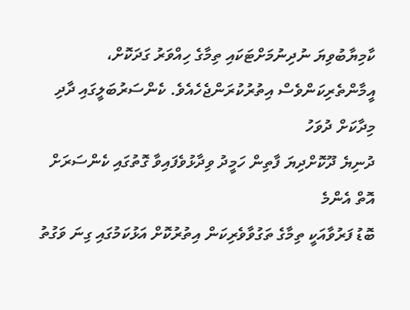ކާމިޔާބުވިޔަ ނުދިނުމަށްޓަކައި ތިމާގެ ހިއްވަރު ގަދަކޮށް،
އީމާންތެރިކަންވެސް އިތުރުކުރަންޖެހެއެވެ. ކެންސަރުބަލީގައި ދާދި މިދާކަށް ދުވަހު
ދުނިޔެ ދޫކޮށްދިޔަ ފާތިން ހަމީދު ވިދާޅުވެފައިވާ ގޮތުގައި ކެންސަރަށް އޮތް އެންމެ
ބޮޑު ފަރުވާއަކީ ތިމާގެ ތަގުވާވެރިކަން އިތުރުކޮށް އަޅުކަމުގައި ގިނަ ވަގުތު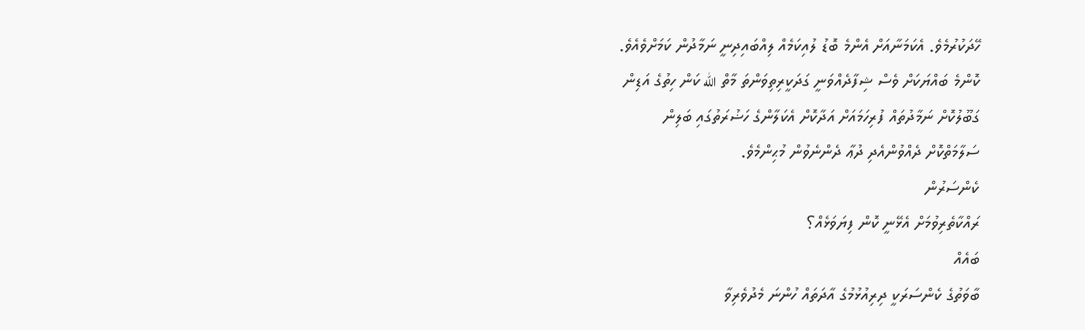ހޭދަކުރުމެވެ. އެކަމަނާއަށް އެންމެ ބޮޑު ލުއިކަމެއް ލިއްބައިދިނީ ނަމާދުން ކަމަށްވެއެވެ.
ކޮންމެ ބައްޔަކަށް ވެސް ޝިފާދެއްވަނީ ގަދަކީރިތިވަންތަ މާތް الله ކަން ހިތުގެ އަޑިން
ގަބޫލުކޮށް ނަމާދުތައް ފުރިހަމައަށް އަދާކޮށް އެކަލާންގެ ހަޟުރަތުގައި ބަލިން
ސަލާމަތްކޮށް ދެއްވުންއެދި ދުޢާ ދެންނެވުން މުޙިންމެވެ.
ކެންސަރުން
ރައްކާތެރިވުމަށް އެޅޭނީ ކޮން ފިޔަވަޅެއް؟
ބައެއް
ބާވަތުގެ ކެންސަރަކީ ދިރިއުޅުމުގެ އާދަތައް ހުންނަ މެދުވެރިވާ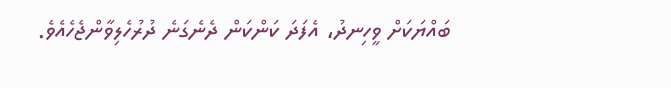ބައްޔަކަށް ވީހިނދު، އެފަދަ ކަންކަން ދެނެގަނެ ދުރުހެލިވާންޖެހެއެވެ.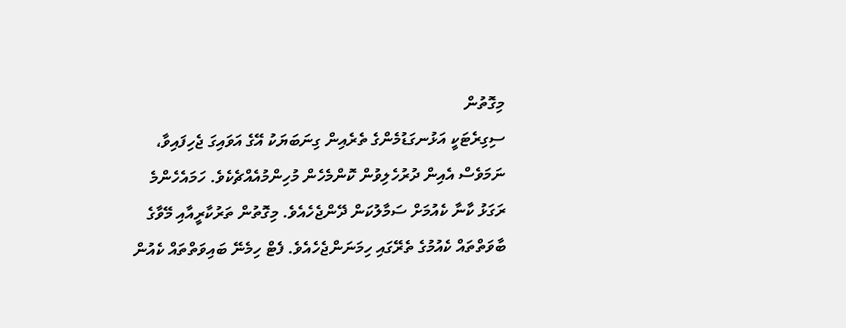މިގޮތުން
ސިގިރެޓަކީ އަޅުނގަޑުމެންގެ ތެރެއިން ގިނަބަޔަކު އޭގެ އަވައިގަ ޖެހިފައިވާ،
ނަމަވެސް އެއިން ދުރުހެލިވުން ކޮންމެހެން މުހިންމުއެއްޗެކެވެ. ހަމައެހެންމެ
ރަގަޅު ކާނާ ކެއުމަށް ސަމާލުކަން ދޭންޖެހެއެވެ. މިގޮތުން ތަރުކާރީއާއި މޭވާގެ
ބާވަތްތައް ކެއުމުގެ ތެރޭގައި ހިމަނަންޖެހެއެވެ. ފެޓް ހިމެނޭ ބައިވަތްތައް ކެއުން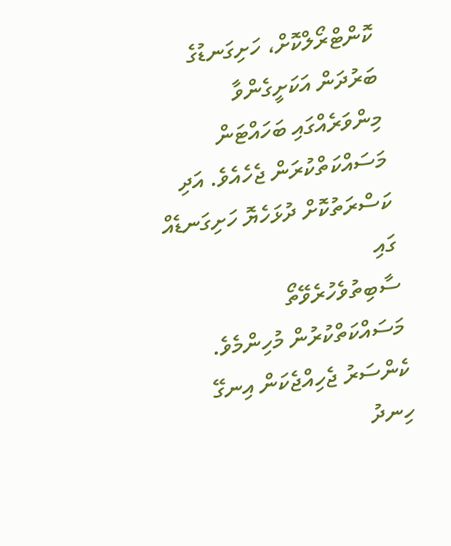ކޮންޓްރޯލްކޮށް، ހަށިގަނޑުގެ ބަރުދަން އަކަށީގެންވާ މިންވަރެއްގައި ބަހައްޓަން
މަސައްކަތްކުރަން ޖެހެއެވެ. އަދި ކަސްރަތުކޮށް ދުޅަހެޔޮ ހަށިގަނޑެއް ގައި
ސާބިތުވެހުރެވޭތޯ މަސައްކަތްކުރުން މުހިންމެވެ. ކެންސަރު ޖެހިއްޖެކަން އިނގޭ ހިނދު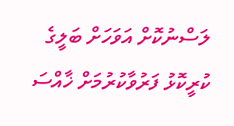ލަސްނުކޮށް އަވަހަށް ބަލީގެ ކުރީކޮޅު ފަރުވާކުރުމަށް ޚާއްސަ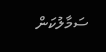ސަމާލުކަން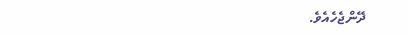ދޭންޖެހެއެވެ.